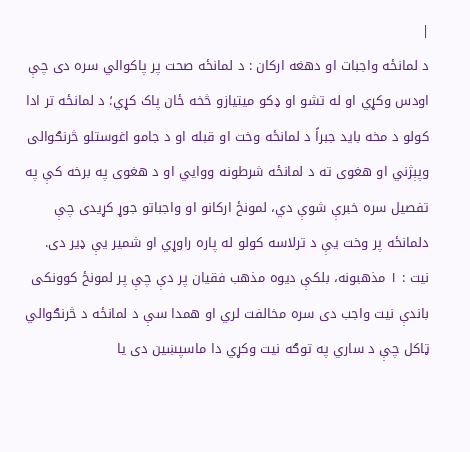|
د لمانځه واجبات او دهغه ارکان : د لمانځه صحت پر پاکوالي سره دی چې اودس وکړي او له تشو او ډکو ميتيازو څخه ځان پاک کړي؛ د لمانځه تر ادا کولو د مخه بايد جبراً د لمانځه وخت او قبله او د جامو اغوستلو څرنګوالی وپېژني او هغوی ته د لمانځه شرطونه ووايي او د هغوی په برخه کې په تفصيل سره خبرې شوې دي، لمونځ ارکانو او واجباتو جوړ کړيدی چې دلمانځه پر وخت يې د ترلاسه کولو له پاره راوړي او شمير يې ډير دی.
نيت : ۱ مذهبونه، بلکې ديوه مذهب فقيان پر دې چې پر لمونځ کوونکی باندې نيت واجب دی سره مخالفت لري او همدا سې د لمانځه د څرنګوالي ټاکل چې د ساري په توګه نيت وکړي دا ماسپښين دی يا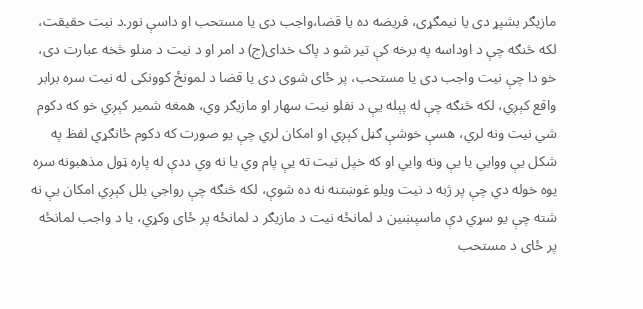مازيګر بشپړ دی يا نيمګړی، فريضه ده يا قضا،واجب دی يا مستحب او داسې نور.د نيت حقيقت، لکه څنګه چې د اوداسه په برخه کې تير شو د پاک خدای(ج) د امر او د نيت د منلو څخه عبارت دی، خو دا چې نيت واجب دی يا مستحب، پر ځای شوی دی يا قضا د لمونځ کوونکی له نيت سره برابر واقع کېږي، لکه څنګه چې له پېله يې د نفلو نيت سهار او مازيګر وي، همغه شمير کېږي خو که دکوم شي نيت ونه لري، هسې خوشې ګڼل کېږي او امکان لري چې يو صورت که دکوم ځانګړي لفظ په شکل يې ووايي يا يې ونه وايي او که خپل نيت ته يې پام وي يا نه وي ددې له پاره ټول مذهبونه سره يوه خوله دي چې پر ژبه د نيت ويلو غوښتنه نه ده شوې، لکه څنګه چې رواجي بلل کېږي امکان يې نه شته چې يو سړي دې ماسپښين د لمانځه نيت د مازيګر د لمانځه پر ځای وکړي، يا د واجب لمانځه پر ځای د مستحب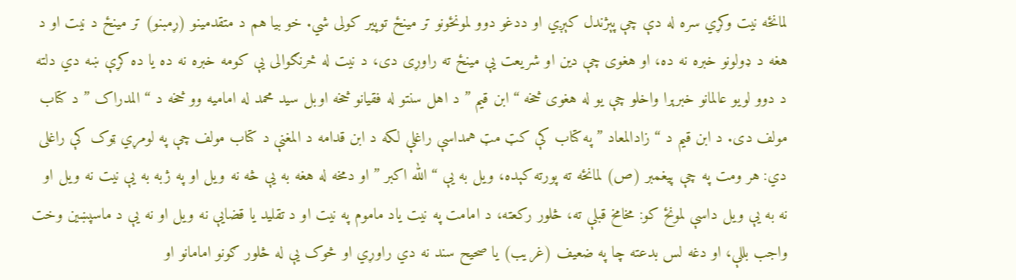لمانځه نيت وکړي سره له دې چې پېژندل کېږي او ددغو دوو لمونځونو تر مينځ توپير کولی شي. خو بيا هم د متقدمينو (ړمبنو) تر مينځ د نيت او د هغه د ډولونو خبره نه ده، او هغوی چې دين او شريعت يې مينځ ته راوړی دی، د نيت له څرنګوالی يې کومه خبره نه ده يا ده کړې ښه دي دلته د دوو لويو عالمانو خبرېرا واخلو چې يو له هغوی څخه “ ابن قيم ” د اهل سنتو له فقيانو څخه اوبل سيد محمد له اماميه وو څخه د “ المدراک ” د کتاب مولف دی. د ابن قيم د “ زادالمعاد ” په کتاب کې کټ مټ همداسې راغلې لکه د ابن قدامه د المغنې د کتاب مولف چې په لومړي ټوک کې راغلی دي: هر ومت په چې پيغمبر (ص) لمانځه ته پورته کېده، ويل به يې “ الله اکبر ” او دمخه له هغه به يې څه نه ويل او په ژبه به يې نيت نه ويل او نه به يې ويل داسې لمونځ کو: مخامخ قبلې ته، څلور رکعته، د امامت په نيت ياد ماموم په نيت او د تقليد يا قضايې نه ويل او نه يې د ماسپښين وخت واجب بللې، او دغه لس بدعته چا په ضعيف (غريب) يا صحيح سند نه دي راوړي او څوک يې له څلور ګونو امامانو او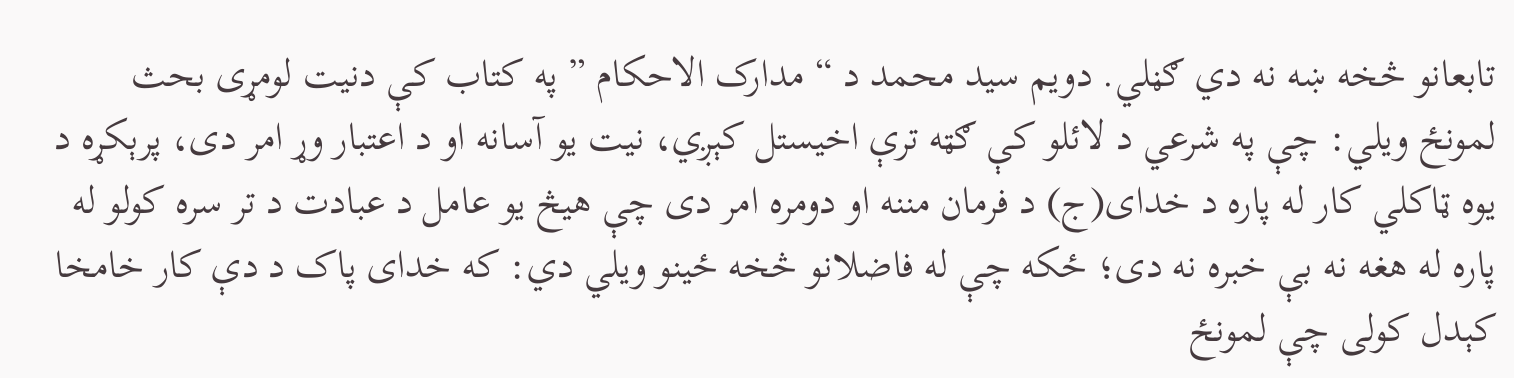تابعانو څخه ښه نه دي ګڼلي. دويم سيد محمد د “ مدارک الاحکام ” په کتاب کې دنيت لومړی بحث لمونځ ويلي: چې په شرعي د لائلو کې ګټه ترې اخيستل کېږي، نيت يو آسانه او د اعتبار وړ امر دی، پرېکړه د يوه ټاکلي کار له پاره د خدای(ج) د فرمان مننه او دومره امر دی چې هيڅ يو عامل د عبادت د تر سره کولو له پاره له هغه نه بې خبره نه دی؛ ځکه چې له فاضلانو څخه ځينو ويلي دي: که خدای پاک د دې کار خامخا کېدل کولی چې لمونځ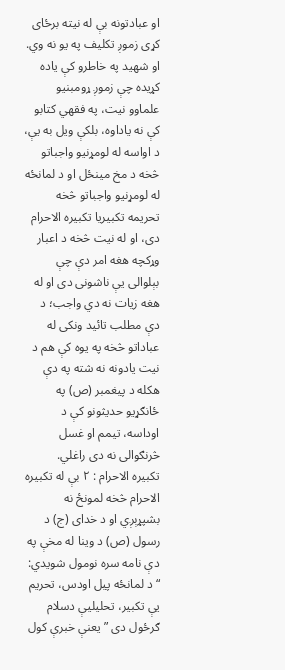او عبادتونه بې له نيته برځای کړی زموږ تکليف په يو نه وي. او شهيد په خاطرو کې ياده کړيده چې زموږ ړومبنيو علماوو نيت، په فقهي کتابو کې نه ياداوه، بلکې ويل به يې، د اواسه له لومړنيو واجباتو څخه د مخ مينځل او د لمانځه له لومړنيو واجباتو څخه تحريمه تکبيريا تکبيره الاحرام دی، او له نيت څخه د اعبار وړکچه هغه امر دې چې بېلوالی يې ناشونی دی او له هغه زيات نه دي واجب؛ د دې مطلب تائيد ونکی له عباداتو څخه په يوه کې هم د نيت يادونه نه شته په دې هکله د پيغمبر (ص) په ځانګړيو حديثونو کې د اوداسه، تيمم او غسل څرنګوالی نه دی راغلي.
تکبيره الاحرام : ۲ بې له تکبيره الاحرام څخه لمونځ نه بشپړېږي او د خدای (ج) د رسول (ص) د وينا له مخې په دې نامه سره نومول شويدي: “ د لمانځه پيل اودس، تحريم يې تکبير، تحليليې دسلام ګرځول دی ” يعنې خبرې کول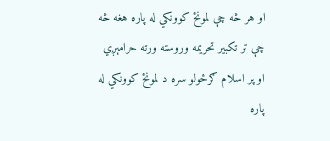او هر څه چې لمونځ کوونکي له پاره هغه څه چې تر تکبير تحريمه وروسته ورته حرامېږي او پر اسلام ګرځولو سره د لمونځ کوونکي له پاره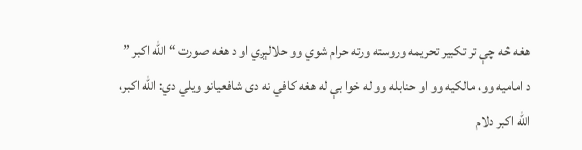هغه څه چې تر تکبير تحريمه وروسته ورته حرام شوي وو حلالېږي او د هغه صورت “ الله اکبر ” د اماميه وو، مالکيه وو او حنابله وو له خوا بې له هغه کافي نه دی شافعيانو ويلي دي: الله اکبر، الله اکبر دلام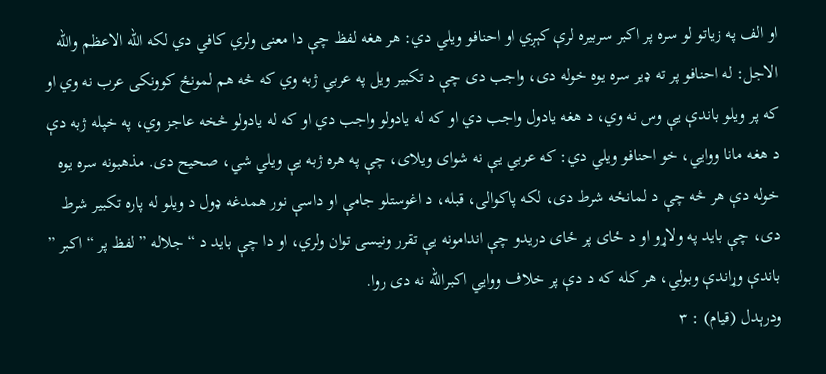او الف په زياتو لو سره پر اکبر سربيره لرې کېږي او احنافو ويلي دي: هر هغه لفظ چې دا معنی ولري کافي دي لکه الله الاعظم والله الاجل: له احنافو پر ته ډير سره يوه خوله دی، واجب دی چې د تکبير ويل په عربي ژبه وي که څه هم لمونځ کوونکی عرب نه وي او که پر ويلو باندې يې وس نه وي، د هغه يادول واجب دي او که له يادولو واجب دي او که له يادولو څخه عاجز وي، په خپله ژبه دې د هغه مانا ووايي، خو احنافو ويلي دي: که عربي يې نه شوای ويلای، چې په هره ژبه يې ويلي شي، صحيح دی. مذهبونه سره يوه خوله دې هر څه چې د لمانځه شرط دی، لکه پاکوالی، قبله، د اغوستلو جامې او داسې نور همدغه ډول د ويلو له پاره تکبير شرط دی، چې بايد په ولاړو او د ځای پر ځای دريدو چې اندامونه يې تقرر ونيسی توان ولري، او دا چې بايد د “ جلاله ” لفظ پر “ اکبر ” باندې وړاندې وبولي، هر کله که د دې پر خلاف ووايي اکبرالله نه دی روا.
ودرېدل (قيام) : ۳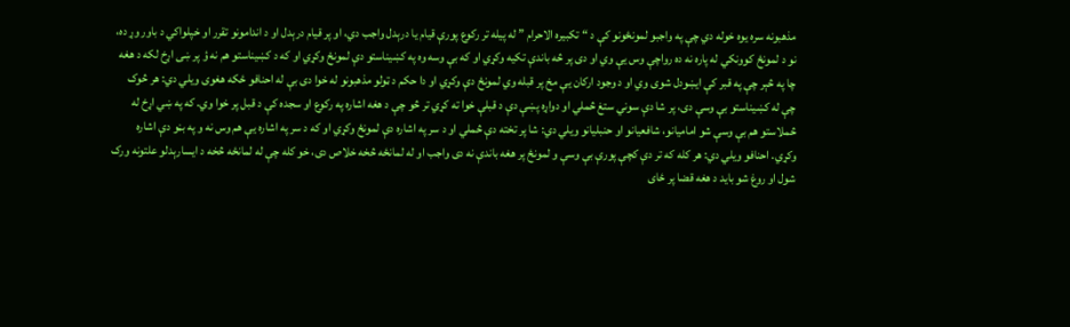مذهبونه سره يوه خوله دي چې په واجبو لمونځونو کې د “ تکبيره الاحرام ” له پيله تر رکوع پورې قيام يا درېدل واجب دي، او پر قيام درېدل او د اندامونو تقرر او خپلواکي د باور وړ ده، نو د لمونځ کوونکي له پاره نه ده رواچې وس يې وي او دی پر څه باندې تکيه وکړي او که بې وسه وه په کښيناستو دې لمونځ وکړي او که د کښيناستو هم نه ؤ پر ښی اړخ لکه د هغه چا په څېر چې په قبر کې ايښودل شوی وي او د وجود ارکان يې مخ پر قبله وي لمونځ دې وکړي او دا حکم د ټولو مذهبونو له خوا دی بې له احنافو ځکه هغوی ويلي دي: هر څوک چې له کښيناستو بې وسې دی، پر شا دې سوني ستغ څملي او دواړه پښې دې د قبلې خوا ته کړي تر څو چې د هغه اشاره په رکوع او سجده کې د قبل پر خوا وي. که په ښي اړخ له څملاستو هم بې وسې شو اماميانو، شافعيانو او حنبليانو ويلي دي: شا پر تخته دې څملي او د سر په اشاره دې لمونځ وکړي او که د سر په اشاره يې هم وس نه و په بڼو دې اشاره وکړي. احنافو ويلي دي: هر کله که تر دې کچې پورې بې وسې و لمونځ پر هغه باندې نه دی واجب او له لمانځه څخه خلاص دی، خو کله چې له لمانځه څخه د ايسارېدلو علتونه ورک شول او روغ شو بايد د هغه قضا پر ځای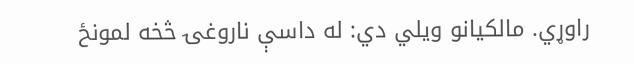راوړي. مالکيانو ويلي دي: له داسې ناروغۍ څخه لمونځ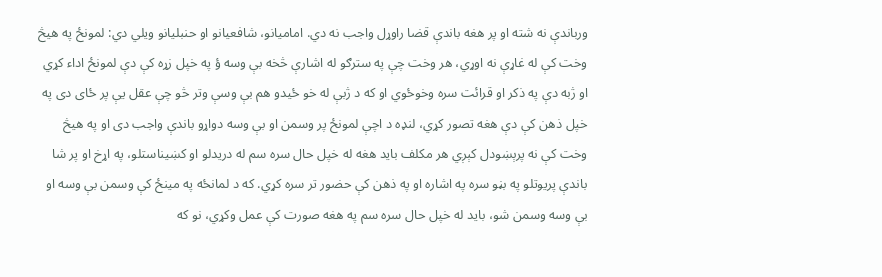ورباندې نه شته او پر هغه باندې قضا راوړل واجب نه دي. اماميانو، شافعيانو او حنبليانو ويلي دي: لمونځ په هيڅ وخت کې له غاړې نه اوړي، هر وخت چې په سترګو له اشارې څخه بې وسه ؤ په خپل زړه کې دې لمونځ اداء کړي او ژبه دې په ذکر او قرائت سره وخوځوي او که د ژبې له خو ځيدو هم بې وسې وتر څو چې عقل يې پر ځای دی په خپل ذهن کې دې هغه تصور کړي، لنډه د اچې لمونځ پر وسمن او بې وسه دواړو باندې واجب دی او په هيڅ وخت کې نه پرېښودل کېږي هر مکلف بايد هغه له خپل حال سره سم له دريدلو او کښيناستلو، په اړخ او پر شا باندې پريوتلو په بڼو سره په اشاره او په ذهن کې حضور تر سره کړي. که د لمانځه په مينځ کې وسمن بې وسه او بې وسه وسمن شو، بايد له خپل حال سره سم په هغه صورت کې عمل وکړي، نو که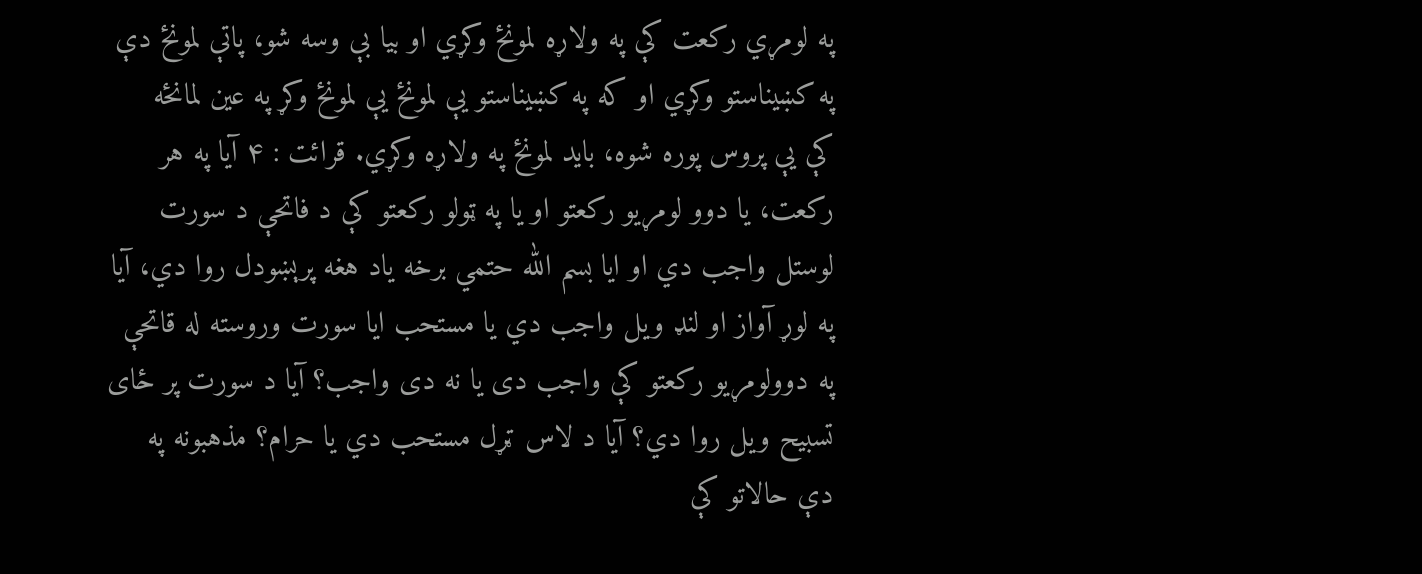په لومړي رکعت کې په ولاړه لمونځ وکړي او بيا بې وسه شو، پاتې لمونځ دې په کښيناستو وکړي او که په کښيناستو يې لمونځ يې لمونځ وکړ په عين لمانځه کې يې پروس پوره شوه، بايد لمونځ په ولاړه وکړي. قرائت : ۴ آيا په هر رکعت، يا دوو لومړيو رکعتو او يا په ټولو رکعتو کې د فاتحې د سورت لوستل واجب دي او ايا بسم الله حتمي برخه ياد هغه پرېښودل روا دي، آيا په لوړ آواز او لنډ ويل واجب دي يا مستحب ايا سورت وروسته له قاتحې په دوولومړيو رکعتو کې واجب دی يا نه دی واجب؟ آيا د سورت پر ځای تسبيح ويل روا دي؟ آيا د لاس ټړل مستحب دي يا حرام؟ مذهبونه په دې حالاتو کې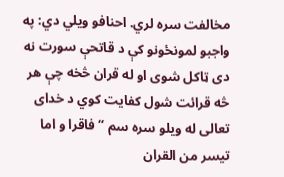مخالفت سره لري. احنافو ويلي دي: په واجبو لمونځونو کې د قاتحې سورت نه دی ټاکل شوی او له قران څخه چې هر څه قرائت شول کفايت کوي د خدای تعالی له ويلو سره سم “ فاقرا و اما تيسر من القران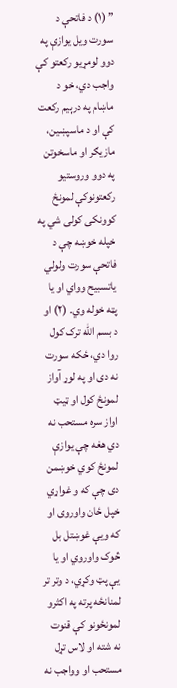” (۱) د فاتحې د سورت ويل يوازې په دوو لومړيو رکعتو کې واجب دي، خو د ماښام په درېيم رکعت کې او د ماسپښين، مازيګر او ماسخوتن په دوو وروستيو رکعتونوکې لمونځ کوونکی کولی شي په خپله خوښه چې د فاتحې سورت ولولي ياتسبيح وواي او يا پټه خوله وي. (۲) او د بسم الله ترک کول روا دي، ځکه سورت نه دی او په لوړ آواز لمونځ کول او ټيټ اواز سره مستحب نه دي هغه چې يوازې لمونځ کوي خوښمن دی چې که و غواړي خپل ځان واوروی او که ويې غوښتل بل څوک واوروي او يا يې پټ وکړي، د وتر تر لمنانځه پرته په اکثرو لمونځونو کې قنوت نه شته او لاس تړل مستحب او وواجب نه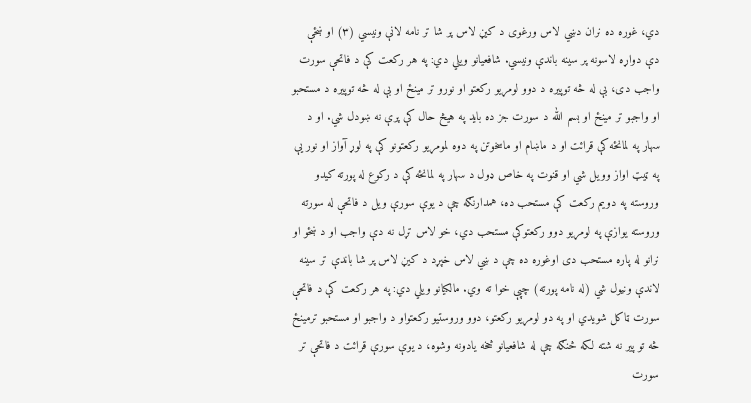دي، غوره ده نران دښي لاس ورغوی د کيڼ لاس پر شا تر نامه لانې ونيسي (۳) او ښځې دې دواړه لاسونه پر سينه باندې ونيسي. شافعيانو ويلي دي: په هر رکعت کې د فاتحې سورت واجب دی، بې له څه توپيره د دوو لومړيو رکعتو او نورو تر مينځ او بې له څه توپيره د مستحبو او واجبو تر مينځ او بسم الله د سورت جز ده بايد په هيڅ حال کې پرې نه ښودل شي. او د سهار په لمانځه کې قرائت او د ماښام او ماسخوتن په دوه لمومړيو رکعتونو کې په لوړ آواز او نور يې په ټيټ اواز وويل شي او قنوت په خاص ډول د سهار په لمانځه کې د رکوع له پورته کيدو وروسته په دويم رکعت کې مستحب ده، همدارنګه چې د يوې سورې ويل د فاتحې له سورته وروسته يوازې په لومړيو دوو رکعتوکې مستحب دي، خو لاس تړل نه دې واجب او د ښځو او نرانو له پاره مستحب دی اوغوره ده چې د ښي لاس خپړد د کيڼ لاس پر شا باندې تر سينه لاندې ونيول شي (له نامه پورته) چپې خوا ته وي. مالکيانو ويلي دي: په هر رکعت کې د فاتحې سورت ټاکل شويدي او په دو لومړيو رکعتو، دوو وروستيو رکعتواو د واجبو او مستحبو ترمينځ څه تو پير نه شته لکه څنګه چې له شافعيانو څخه يادونه وشوه، د يوې سورې قرائت د فاتحې تر سورت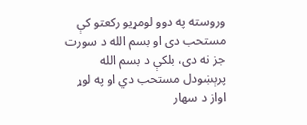وروسته په دوو لومړيو رکعتو کې مستحب دی او بسم الله د سورت جز نه دی، بلکې د بسم الله پرېښودل مستحب دي او په لوړ اواز د سهار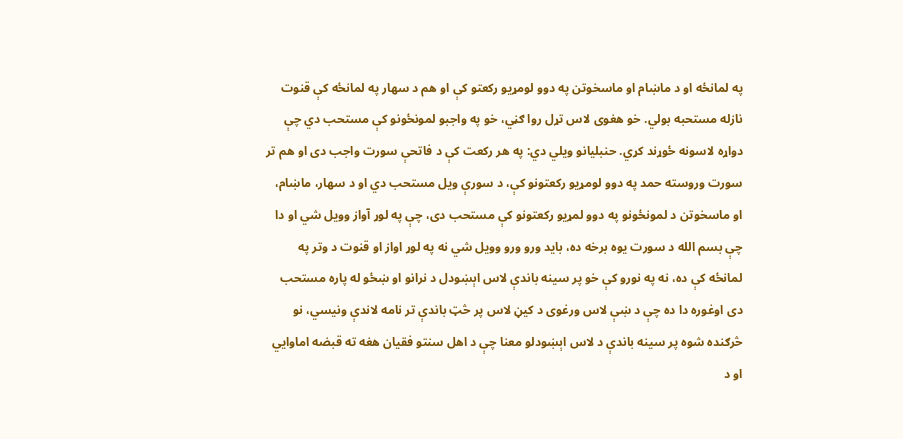په لمانځه او د ماښام او ماسخوتن په دوو لومړيو رکعتو کې او هم د سهار په لمانځه کې قنوت نازله مستحبه بولي. خو هغوی لاس تړل روا ګڼي، خو په واجبو لمونځونو کې مستحب دي چې دواړه لاسونه ځوړند کړي. حنبليانو ويلي دي: په هر رکعت کې د فاتحې سورت واجب دی او هم تر سورت وروسته حمد په دوو لومړيو رکعتونو کې، د سورې ويل مستحب دي او د سهار، ماښام، او ماسخوتن د لمونځونو په دوو لمړيو رکعتونو کې مستحب دی، چې په لوړ آواز وويل شي او دا چې بسم الله د سورت يوه برخه ده، بايد ورو ورو وويل شي نه په لوړ اواز او قنوت د وتر په لمانځه کې ده، نه په نورو کې خو پر سينه باندې لاس اېښودل د نرانو او ښځو له پاره مستحب دی اوغوره دا ده چې د ښې لاس ورغوی د کيڼ لاس پر څټ باندې تر نامه لاندې ونيسي، نو څرګنده شوه پر سينه باندې د لاس اېښودلو معنا چې د اهل سنتو فقيان هغه ته قبضه اماوايي او د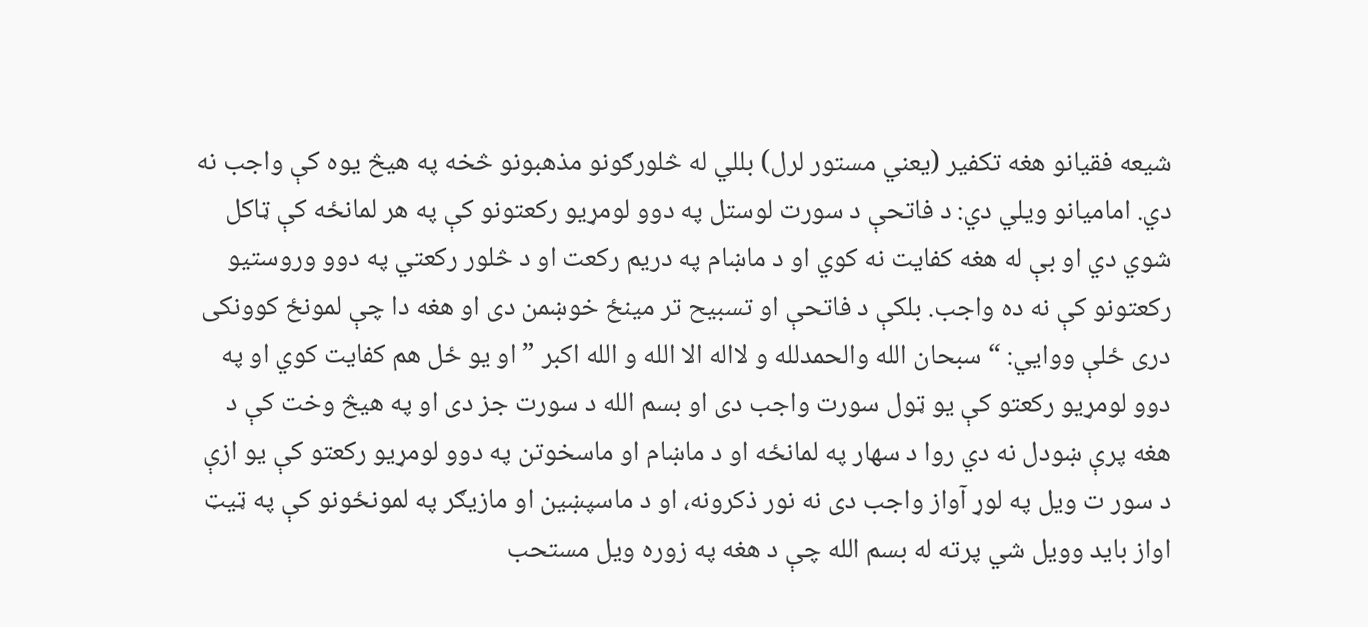شيعه فقيانو هغه تکفير (يعني مستور لرل) بللي له څلورګونو مذهبونو څخه په هيڅ يوه کې واجب نه دي. اماميانو ويلي دي: د فاتحې د سورت لوستل په دوو لومړيو رکعتونو کې په هر لمانځه کې ټاکل شوي دي او بې له هغه کفايت نه کوي او د ماښام په دريم رکعت او د څلور رکعتي په دوو وروستيو رکعتونو کې نه ده واجب. بلکې د فاتحې او تسبيح تر مينځ خوښمن دی او هغه دا چې لمونځ کوونکی دری ځلې ووايي: “ سبحان الله والحمدلله و لااله الا الله و الله اکبر ” او يو ځل هم کفايت کوي او په دوو لومړيو رکعتو کې يو ټول سورت واجب دی او بسم الله د سورت جز دی او په هيڅ وخت کې د هغه پرې ښودل نه دي روا د سهار په لمانځه او د ماښام او ماسخوتن په دوو لومړيو رکعتو کې يو ازې د سور ت ويل په لوړ آواز واجب دی نه نور ذکرونه، او د ماسپښين او مازيګر په لمونځونو کې په ټيټ اواز بايد وويل شي پرته له بسم الله چې د هغه په زوره ويل مستحب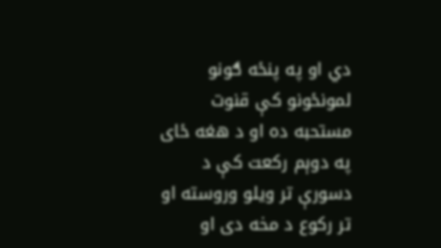دي او په پنځه ګونو لمونځونو کې قنوت مستحبه ده او د هغه ځای په دوېم رکعت کې د دسورې تر ويلو وروسته او تر رکوع د مخه دی او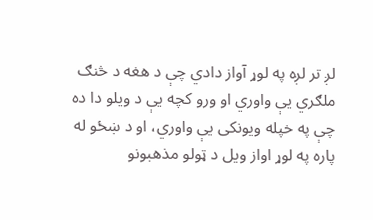لږ تر لږه په لوړ آواز دادي چې د هغه د څنګ ملګري يې واوري او ورو کچه يې د ويلو دا ده چې په خپله ويونکی يې واوري، او د ښځو له پاره په لوړ اواز ويل د ټولو مذهبونو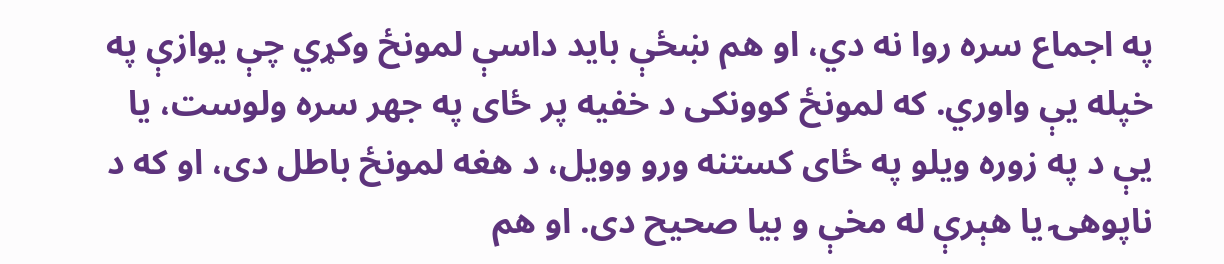په اجماع سره روا نه دي، او هم ښځې بايد داسې لمونځ وکړي چې يوازې په خپله يې واوري. که لمونځ کوونکی د خفيه پر ځای په جهر سره ولوست، يا يې د په زوره ويلو په ځای کستنه ورو وويل، د هغه لمونځ باطل دی، او که د ناپوهۍ يا هېرې له مخې و بيا صحيح دی. او هم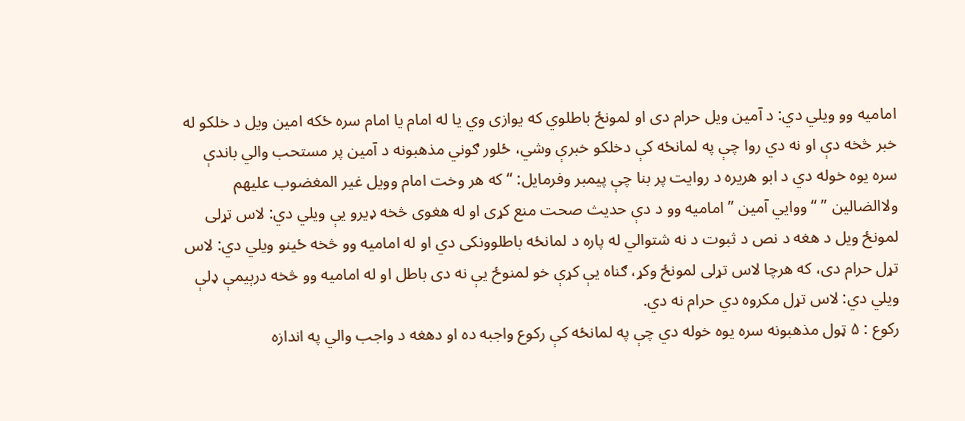اماميه وو ويلي دي: د آمين ويل حرام دی او لمونځ باطلوي که يوازی وي يا له امام يا امام سره ځکه امين ويل د خلکو له خبر څخه دې او نه دي روا چې په لمانځه کې دخلکو خبرې وشي، ځلور ګوني مذهبونه د آمين پر مستحب والي باندې سره يوه خوله دي د ابو هريره د روايت پر بنا چې پيمبر وفرمايل: “ که هر وخت امام وويل غير المغضوب عليهم ولاالضالين ” “ ووايي آمين ” اماميه وو د دې حديث صحت منع کړی او له هغوی څخه ډيرو يې ويلي دي: لاس تړلی لمونځ ويل د هغه د نص د ثبوت د نه شتوالي له پاره د لمانځه باطلوونکی دي او له اماميه وو څخه ځينو ويلي دي: لاس تړل حرام دی، که هرچا لاس تړلی لمونځ وکړ، ګناه يې کړې خو لمنوځ يې نه دی باطل او له اماميه وو څخه درېيمې ډلې ويلي دي: لاس تړل مکروه دي حرام نه دي.
رکوع : ۵ ټول مذهبونه سره يوه خوله دي چې په لمانځه کې رکوع واجبه ده او دهغه د واجب والي په اندازه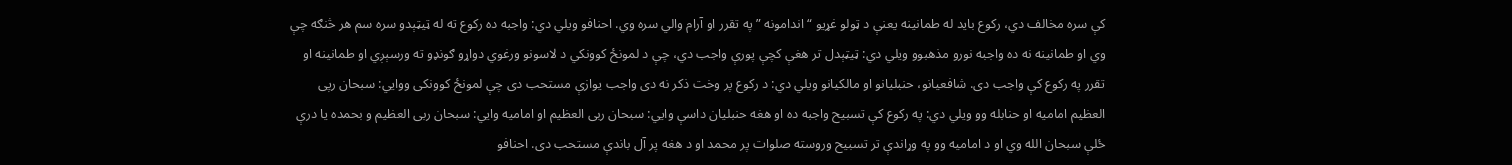کې سره مخالف دي، رکوع بايد له طمانينه يعنې د ټولو غړيو “ اندامونه ” په تقرر او آرام والي سره وي. احنافو ويلي دي: واجبه ده رکوع ته له ټيټېدو سره سم هر څنګه چې وي او طمانينه نه ده واجبه نورو مذهبوو ويلي دي: ټيټېدل تر هغې کچې پورې واجب دي، چې د لمونځ کوونکي د لاسونو ورغوي دواړو ګونډو ته ورسېږي او طمانينه او تقرر په رکوع کې واجب دی. شافعيانو، حنبليانو او مالکيانو ويلي دي: د رکوع پر وخت ذکر نه دی واجب يوازې مستحب دی چې لمونځ کوونکی ووايي: سبحان رپی العظيم اماميه او حنابله وو ويلي دي: په رکوع کې تسبيح واجبه ده او هغه حنبليان داسې وايي: سبحان ربی العظيم او اماميه وايي: سبحان ربی العظيم و بحمده يا درې ځلې سبحان الله وي او د اماميه وو په وړاندې تر تسبيح وروسته صلوات پر محمد او د هغه پر آل باندې مستحب دی. احنافو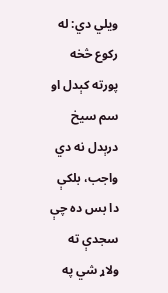ويلي دي: له رکوع څخه پورته کېدل او سم سيخ درېدل نه دي واجب، بلکې دا بس ده چې سجدې ته ولاړ شي په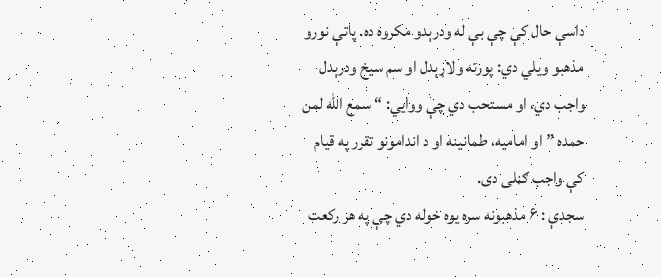داسې حال کې چې بې له ودرېدو مکروه ده. پاتې نورو مذهبو ويلي دي: پورته ولاړېدل او سم سيخ ودرېدل واجب دي، او مستحب دي چې ووايي: “ سمع الله لمن حمده ” او اماميه، طمانينه او د اندامونو تقرر په قيام کې واجب ګڼلی دی.
سجدې : ۶ مذهبونه سره يوه خوله دي چې په هر رکعت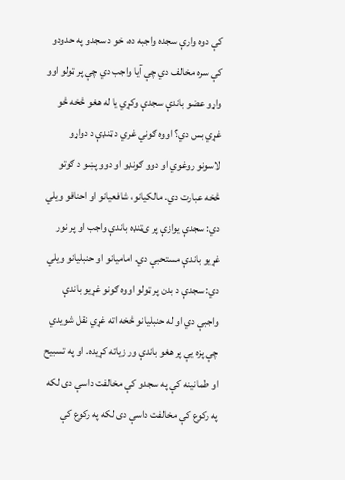کې دوه وارې سجده واجبه ده، خو د سجدو په حدودو کې سره مخالف دي چې آيا واجب دي چې پر ټولو اوو واړو عضو باندې سجدې وکړي يا له هغو څخه څو غړي بس دي؟ اووه ګوني غري د ټنډې د دواړو لاسونو روغوي او دوو ګونډو او دوو پښو د ګوتو څخه عبارت دي. مالکيانو، شافعيانو او احنافو ويلي دي: سجدې يوازې پر ۍټنډه باندې واجب او پر نور غړيو باندې مستحبې دي. اماميانو او حنبليانو ويلي دي: سجدې د بدن پر ټولو اووه ګونو غړيو باندې واجبې دي او له حنبليانو څخه اته غړي نقل شويدي چې پزه يې پر هغو باندې ور زياته کړيده. او په تسبيح او طمانينه کې په سجدو کې مخالفت داسې دی لکه په رکوع کې مخالفت داسې دی لکه په رکوع کې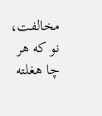مخالفت، نو که هر چا هغلته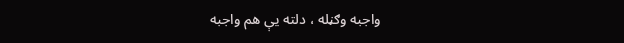واجبه وګڼله ، دلته يې هم واجبه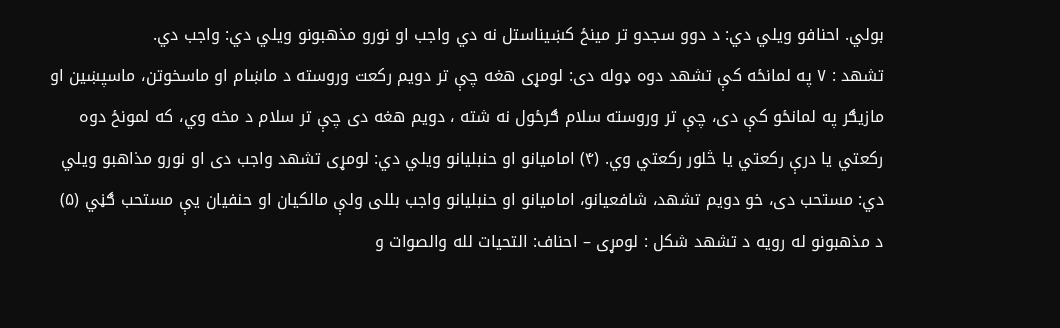بولي. احنافو ويلي دي: د دوو سجدو تر مينځ کښيناستل نه دي واجب او نورو مذهبونو ويلي دي: واجب دي.
تشهد : ۷ په لمانځه کې تشهد دوه ډوله دی: لومړی هغه چې تر دويم رکعت وروسته د ماښام او ماسخوتن، ماسپښين او مازيګر په لمانځو کې دی، چې تر وروسته سلام ګرځول نه شته ، دويم هغه دی چې تر سلام د مخه وي، که لمونځ دوه رکعتي يا درې رکعتي يا څلور رکعتي وي. (۴) اماميانو او حنبليانو ويلي دي: لومړی تشهد واجب دی او نورو مذاهبو ويلي دي: مستحب دی، خو دويم تشهد، شافعيانو، اماميانو او حنبليانو واجب بللی ولې مالکيان او حنفيان يې مستحب ګڼي (۵)
د مذهبونو له رويه د تشهد شکل : لومړی – احناف: التحيات لله والصوات و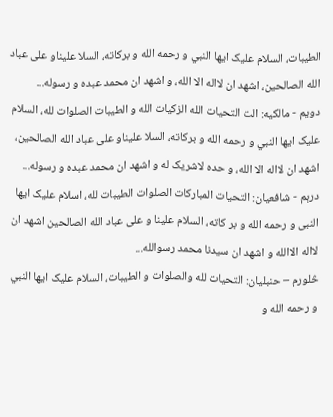الطيبات، السلام عليک ايها النبي و رحمه الله و برکاته، السلا عليناو علی عباد الله الصالحين، اشهد ان لااله الا الله، و اشهد ان محمد عبده و رسوله...
دويم - مالکيه: الت التحيات الله الزکيات الله و الطيبات الصلوات لله، السلام عليک ايها النبي و رحمه الله و برکاته، السلا عليناو علی عباد الله الصالحين، اشهد ان لااله الا الله، و حده لاشريک له و اشهد ان محمد عبده و رسوله...
درېم - شافعيان: التحيات المبارکات الصلوات الطيبات لله، اسلام عليک ايها النبی و رحمه الله و بر کاته، السلام علينا و علی عباد الله الصالحين اشهد ان لااله الاالله و اشهد ان سيدنا محمد رسوالله...
څلورم – حنبليان: التحيات لله والصلوات و الطيبات، السلام عليک ايها النبي و رحمه الله و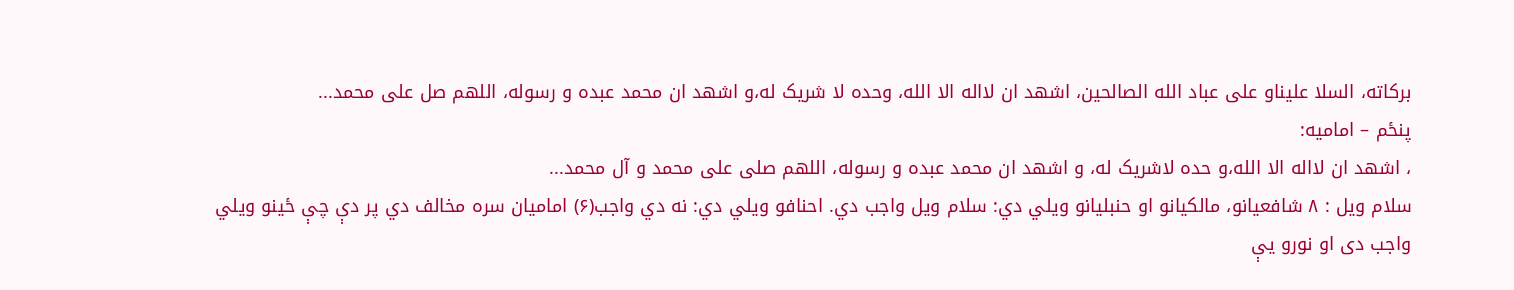برکاته، السلا عليناو علی عباد الله الصالحين، اشهد ان لااله الا الله، وحده لا شريک له،و اشهد ان محمد عبده و رسوله، اللهم صل علی محمد...
پنځم – اماميه:
، اشهد ان لااله الا الله،و حده لاشريک له، و اشهد ان محمد عبده و رسوله، اللهم صلی علی محمد و آل محمد...
سلام ويل : ۸ شافعيانو، مالکيانو او حنبليانو ويلي دي: سلام ويل واجب دي. احنافو ويلي دي: نه دي واجب(۶) اماميان سره مخالف دي پر دې چې ځينو ويلي واجب دی او نورو يې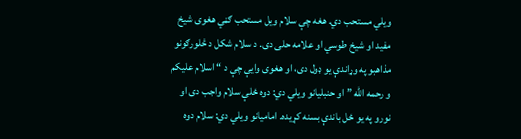ويلي مستحب دي. هغه چې سلام ويل مستحب ګڼي هغوی شيخ مفيد او شيخ طوسي او علامه حلی دی. د سلام شکل د څلورګونو مذاهبو په وړاندې يو ډول دی، او هغوی وايې چې د “ اسلام عليکم و رحمه الله ” او حنبليانو ويلي دي: دوه ځلې سلام واجب دی او نورو په يو ځل باندې بسنه کړيده. اماميانو ويلي دي: سلام دوه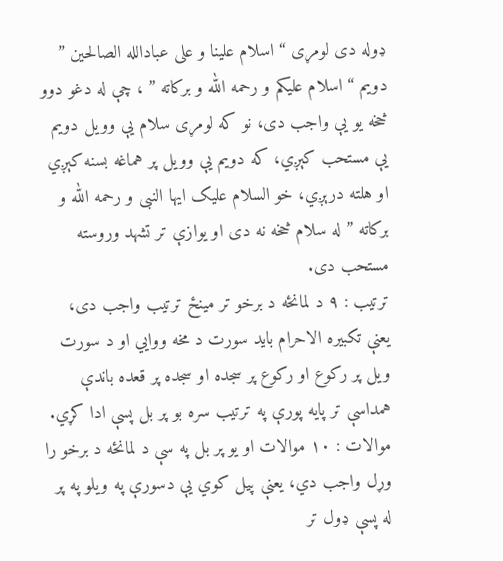ډوله دی لومړی “ اسلام علينا و علی عبادالله الصالحين ” دويم “ اسلام عليکم و رحمه الله و برکاته ” ، چې له دغو دوو څخه يو يې واجب دی، نو که لومړی سلام يې وويل دويم يې مستحب کېږي، که دويم يې وويل پر هماغه بسنه کېږي او هلته درېږي، خو السلام عليک ايها النبی و رحمه الله و برکاته ” له سلام څخه نه دی او يوازې تر تشهد وروسته مستحب دی.
ترتيب : ۹ د لمانځه د برخو تر مينځ ترتيب واجب دی، يعنې تکبيره الاحرام بايد سورت د مخه ووايي او د سورت ويل پر رکوع او رکوع پر سجده او سجده پر قعده باندې همداسې تر پايه پورې په ترتيب سره بو پر بل پسې ادا کړي.
موالات : ۱۰ موالات او يو پر بل په سې د لمانځه د برخو را وړل واجب دي، يعنې پيل کوي يې دسورې په ويلو په پر له پسې ډول تر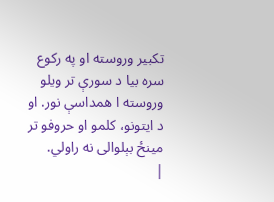تکبير وروسته او په رکوع سره بيا د سورې تر ويلو وروسته ا همداسې نور. او د ايتونو، کلمو او حروفو تر مينځ بېلوالی نه راولي.
|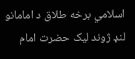اسلامي برخه طلاق د امامانو لنډ ژوند ليک حضرت امام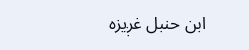ابن حنبل غږيزه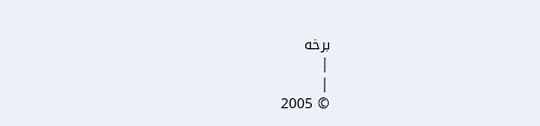برخه
|
|
© 2005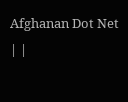Afghanan Dot Net
| |